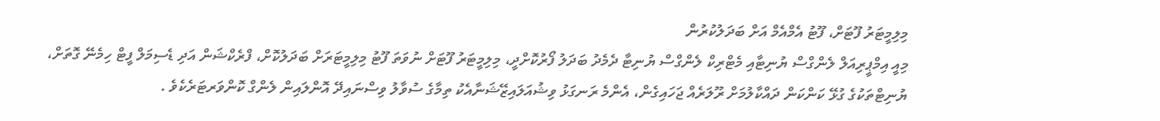މިލިމީޓަރު ފޫޓަށް، ފޫޓު އެމްއެމް އަށް ބަދަލުކުރުން
މިއީ އިމްޕީރިއަލް ލެންގްސް ޔުނިޓާއި މެޓްރިކް ލެންގްސް ޔުނިޓާ ދެމެދު ބަދަލު ފޯރުކޮށްދީ، މިލިމީޓަރު ފޫޓަށް ނުވަތަ ފޫޓު މިލިމީޓަރަށް ބަދަލުކޮށް، ފްރެކްޝަން އަދި ޑެސިމަލް ފީޓް ހިމެނޭ ގޮތަށް، ޔުނިޓްތަކުގެ ގުޅޭ ކަންކަން ދައްކާލުމަށް ރޫލަރެއް ޖަހައިގެން، އެންމެ ރަނގަޅު ވިޝުއަލައިޒޭޝަނާއެކު ތިމާގެ ސުވާލު ވިސްނައިދޭ އޮންލައިން ލެންގް ކޮންވަރޓަރެކެވެ .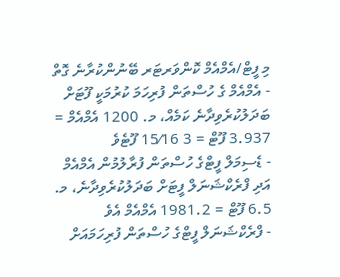މި ފީޓް/އެމްއެމް ކޮންވަރޓަރ ބޭނުންކުރާނެ ގޮތް
- އެމްއެމް ގެ ހުސްތަން ފުރިހަމަ ކުރުމަކީ ފޫޓަށް ބަދަލުކުރެވިދާނެ ކަމެއް، މ. 1200 އެމްއެމް = 3.937 ފޫޓް = 3 15⁄16 ފޫޓެވެ
- ޑެސިމަލް ފީޓްގެ ހުސްތަން ފުރާލުމުން އެމްއެމް އަދި ފްރެކްޝަނަލް ފީޓަށް ބަދަލުކުރެވިދާނެ، މ. 6.5 ފޫޓް = 1981.2 އެމްއެމް އެވެ
- ފްރެކްޝަނަލް ފީޓްގެ ހުސްތަން ފުރިހަމައަށް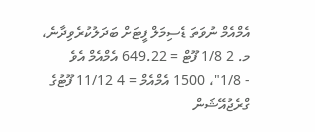އެމްއެމް ނުވަތަ ޑެސިމަލް ފީޓަށް ބަދަލުކުރެވިދާނެ، މ. 2 1/8 ފޫޓް = 649.22 އެމްއެމް އެވެ
- 1/8"، 1500 އެމްއެމް = 4 11/12 ފޫޓުގެ ގްރެޖުއޭޝަން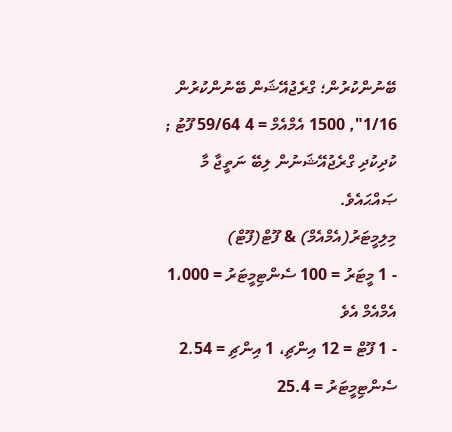ބޭނުންކުރުން؛ ގްރެޖުއޭޝަން ބޭނުންކުރުން 1/16", 1500 އެމްއެމް = 4 59/64 ފޫޓު ; ކުދިކުދި ގްރެޖުއޭޝަނުން ލިބޭ ނަތީޖާ މާ ޞައްޙައެވެ.
މިލިމީޓަރު(އެމްއެމް) & ފޫޓް(ފޫޓް)
- 1 މީޓަރު = 100 ސެންޓިމީޓަރު = 1،000 އެމްއެމް އެވެ
- 1 ފޫޓް = 12 އިންޗި، 1 އިންޗި = 2.54 ސެންޓިމީޓަރު = 25.4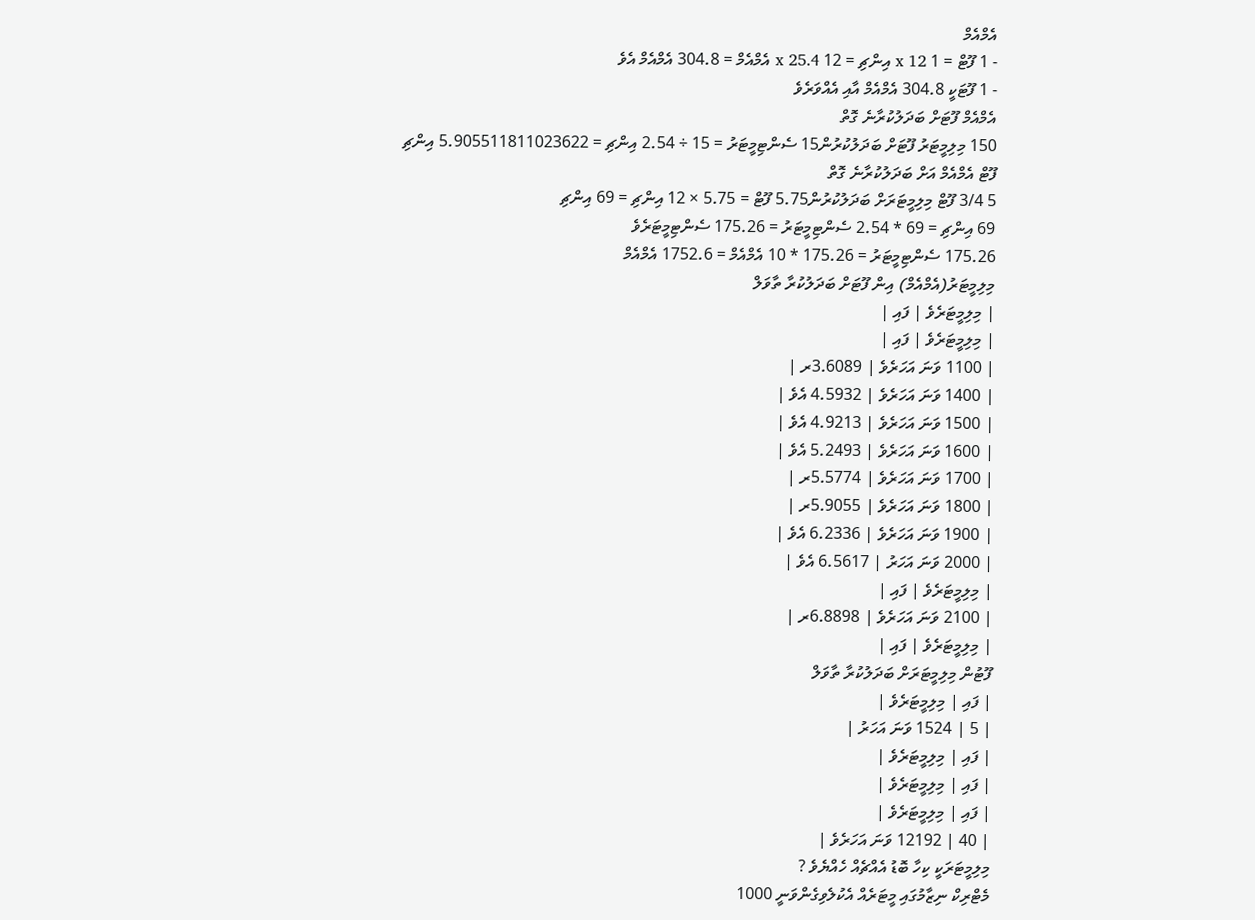އެމްއެމް
- 1 ފޫޓް = 1 x 12 އިންޗި = 12 x 25.4 އެމްއެމް = 304.8 އެމްއެމް އެވެ
- 1 ފޫޓަކީ 304.8 އެމްއެމް އާއި އެއްވަރެވެ
އެމްއެމް ފޫޓަށް ބަދަލުކުރާނެ ގޮތް
150 މިލިމީޓަރު ފޫޓަށް ބަދަލުކުރުން15 ސެންޓިމީޓަރު = 15 ÷ 2.54 އިންޗި = 5.905511811023622 އިންޗި
ފޫޓް އެމްއެމް އަށް ބަދަލުކުރާނެ ގޮތް
5 3/4 ފޫޓް މިލިމީޓަރަށް ބަދަލުކުރުން5.75 ފޫޓް = 5.75 × 12 އިންޗި = 69 އިންޗި
69 އިންޗި = 69 * 2.54 ސެންޓިމީޓަރު = 175.26 ސެންޓިމީޓަރެވެ
175.26 ސެންޓިމީޓަރު = 175.26 * 10 އެމްއެމް = 1752.6 އެމްއެމް
މިލިމީޓަރު(އެމްއެމް) އިން ފޫޓަށް ބަދަލުކުރާ ތާވަލް
| މިލިމީޓަރެވެ | ފައި |
| މިލިމީޓަރެވެ | ފައި |
| 1100 ވަނަ އަހަރެވެ | 3.6089ރ |
| 1400 ވަނަ އަހަރެވެ | 4.5932 އެވެ |
| 1500 ވަނަ އަހަރެވެ | 4.9213 އެވެ |
| 1600 ވަނަ އަހަރެވެ | 5.2493 އެވެ |
| 1700 ވަނަ އަހަރެވެ | 5.5774ރ |
| 1800 ވަނަ އަހަރެވެ | 5.9055ރ |
| 1900 ވަނަ އަހަރެވެ | 6.2336 އެވެ |
| 2000 ވަނަ އަހަރު | 6.5617 އެވެ |
| މިލިމީޓަރެވެ | ފައި |
| 2100 ވަނަ އަހަރެވެ | 6.8898ރ |
| މިލިމީޓަރެވެ | ފައި |
ފޫޓުން މިލިމީޓަރަށް ބަދަލުކުރާ ތާވަލް
| ފައި | މިލިމީޓަރެވެ |
| 5 | 1524 ވަނަ އަހަރު |
| ފައި | މިލިމީޓަރެވެ |
| ފައި | މިލިމީޓަރެވެ |
| ފައި | މިލިމީޓަރެވެ |
| 40 | 12192 ވަނަ އަހަރެވެ |
މިލިމީޓަރަކީ ކިހާ ބޮޑު އެއްޗެއް ހެއްޔެވެ ?
މެޓްރިކް ނިޒާމުގައި މީޓަރެއް އެކުލެވިގެންވަނީ 1000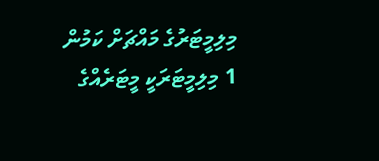މިލިމީޓަރުގެ މައްޗަށް ކަމުން 1 މިލިމީޓަރަކީ މީޓަރެއްގެ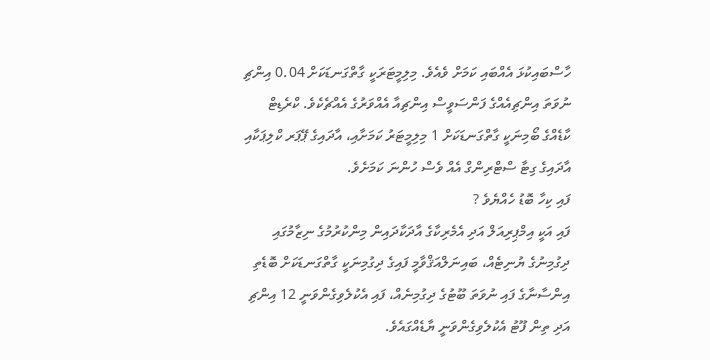ހާސްބައިކުޅަ އެއްބައި ކަމަށް ވެއެވެ. މިލިމީޓަރަކީ ގާތްގަނޑަކަށް 0.04 އިންޗި ނުވަތަ އިންޗިއެއްގެ ފަންސަވީސް އިންޗިއާ އެއްވަރުގެ އެއްޗެކެވެ. ކްރެޑިޓް ކާޑެއްގެ ބޯމިނަކީ ގާތްގަނޑަކަށް 1 މިލިމީޓަރު ކަމަށާއި، އާދައިގެ ޕޭޕަރ ކްލިޕަކާއި އާދައިގެ ގިޓާ ސްޓްރިންގް އެއް ވެސް ހުންނަ ކަމަށެވެ.
ފައި ކިހާ ބޮޑު ހެއްޔެވެ ?
ފައި އަކީ އިމްޕިރިއަލް އަދި އެމެރިކާގެ އާދަކާދައިން މިންކުރުމުގެ ނިޒާމުގައި ދިގުމިނުގެ ޔުނިޓެއް، ބައިނަލްއަޤްވާމީ ފައިގެ ދިގުމިނަކީ ގާތްގަނޑަކަށް ބޮޑެތި އިންސާނާގެ ފައި ނުވަތަ ބޫޓުގެ ދިގުމިނެއް، ފައި އެކުލެވިގެންވަނީ 12 އިންޗި އަދި ތިން ފޫޓު އެކުލެވިގެންވަނީ ޔާޑެއްގައެވެ.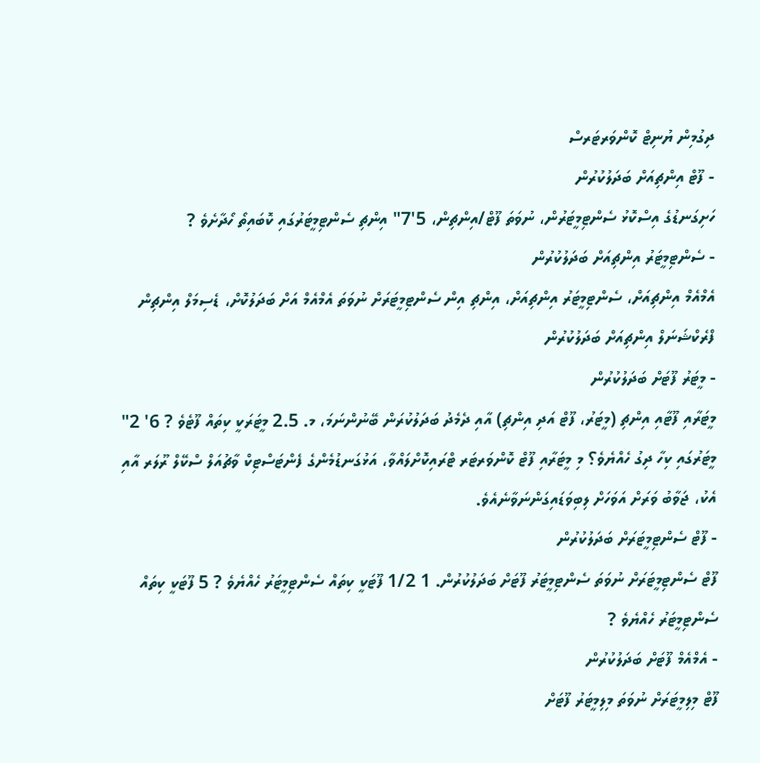ދިގުމިން ޔުނިޓް ކޮންވަރޓަރސް
- ފޫޓް އިންޗިއަށް ބަދަލުކުރުން
ހަށިގަނޑުގެ އިސްކޮޅު ސެންޓިމީޓަރުން، ނުވަތަ ފޫޓް/އިންޗިން، 5'7" އިންޗި ސެންޓިމީޓަރުގައި ކޮބައިތޯ ހޯދާށެވެ ?
- ސެންޓިމީޓަރު އިންޗިއަށް ބަދަލުކުރުން
އެމްއެމް އިންޗިއަށް، ސެންޓިމީޓަރު އިންޗިއަށް، އިންޗި އިން ސެންޓިމީޓަރަށް ނުވަތަ އެމްއެމް އަށް ބަދަލުކޮށް، ޑެސިމަލް އިންޗިން ފްރެކްޝަނަލް އިންޗިއަށް ބަދަލުކުރުން
- މީޓަރު ފޫޓަށް ބަދަލުކުރުން
މީޓަރާއި ފޫޓާއި އިންޗި (މީޓަރު، ފޫޓް އަދި އިންޗި) އާއި ދެމެދު ބަދަލުކުރަން ބޭނުންނަމަ، މ. 2.5 މީޓަރަކީ ކިތައް ފޫޓެވެ ? 6' 2" މީޓަރުގައި ކިހާ ދިގު ހެއްޔެވެ؟ މި މީޓަރާއި ފޫޓް ކޮންވަރޓަރ ޓްރައިކޮށްލައްވާ، އަޅުގަނޑުމެންގެ ފެންޓަސްޓިކް ވާޗުއަލް ސްކޭލް ރޫލަރ އާއި އެކު، ޖަވާބު ވަރަށް އަވަހަށް ލިބިވަޑައިގަންނަވާނެއެވެ.
- ފޫޓް ސެންޓިމީޓަރަށް ބަދަލުކުރުން
ފޫޓް ސެންޓިމީޓަރަށް ނުވަތަ ސެންޓިމީޓަރު ފޫޓަށް ބަދަލުކުރުން. 1 1/2 ފޫޓަކީ ކިތައް ސެންޓިމީޓަރު ހެއްޔެވެ ? 5 ފޫޓަކީ ކިތައް ސެންޓިމީޓަރު ހެއްޔެވެ ?
- އެމްއެމް ފޫޓަށް ބަދަލުކުރުން
ފޫޓް މިލިމީޓަރަށް ނުވަތަ މިލިމީޓަރު ފޫޓަށް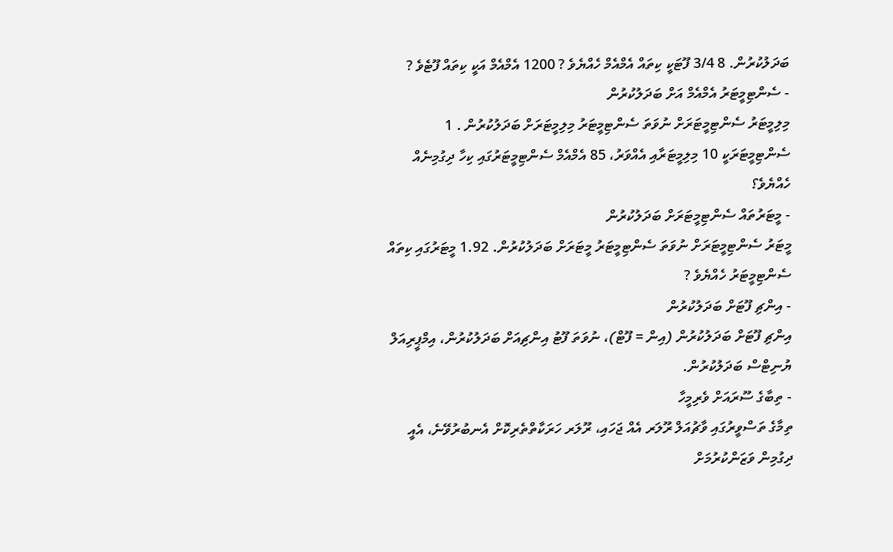ބަދަލުކުރުން. 8 3/4 ފޫޓަކީ ކިތައް އެމްއެމް ހެއްޔެވެ ? 1200 އެމްއެމް އަކީ ކިތައް ފޫޓެވެ ?
- ސެންޓިމީޓަރު އެމްއެމް އަށް ބަދަލުކުރުން
މިލިމީޓަރު ސެންޓިމީޓަރަށް ނުވަތަ ސެންޓިމީޓަރު މިލިމީޓަރަށް ބަދަލުކުރުން . 1 ސެންޓިމީޓަރަކީ 10 މިލިމީޓަރާއި އެއްވަރު، 85 އެމްއެމް ސެންޓިމީޓަރުގައި ކިހާ ދިގުމިނެއް ހެއްޔެވެ؟
- މީޓަރުތައް ސެންޓިމީޓަރަށް ބަދަލުކުރުން
މީޓަރު ސެންޓިމީޓަރަށް ނުވަތަ ސެންޓިމީޓަރު މީޓަރަށް ބަދަލުކުރުން. 1.92 މީޓަރުގައި ކިތައް ސެންޓިމީޓަރު ހެއްޔެވެ ?
- އިންޗި ފޫޓަށް ބަދަލުކުރުން
އިންޗި ފޫޓަށް ބަދަލުކުރުން (އިން = ފޫޓް)، ނުވަތަ ފޫޓު އިންޗިއަށް ބަދަލުކުރުން، އިމްޕީރިއަލް ޔުނިޓްސް ބަދަލުކުރުން.
- ތިބާގެ ސޫރައަށް ވެރިމީހާ
ތިމާގެ ތަސްވީރުގައި ވާޗުއަލް ރޫލަރ އެއް ޖަހައި، ރޫލަރ ހަރަކާތްތެރިކޮށް އެނބުރުވޭނެ، އެއީ ދިގުމިން ވަޒަންކުރުމަށް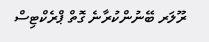ރޫލަރ ބޭނުންކުރާނެ ގޮތް ޕްރެކްޓިސް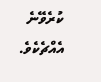ކުރެވޭނެ އެއްޗެކެވެ.